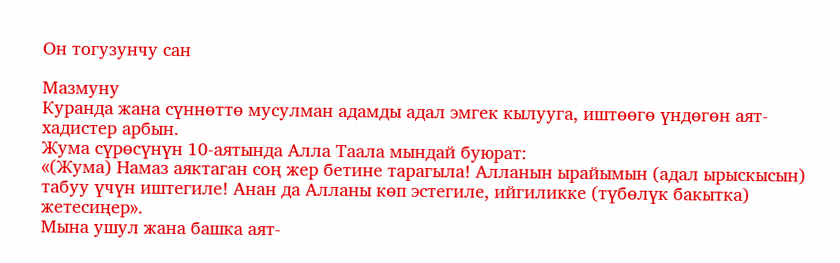Он тогузунчу сан

Мазмуну
Куранда жана сүннөттө мусулман адамды адал эмгек кылууга, иштөөгө үндөгөн аят-хадистер арбын.
Жума сүрөсүнүн 10-аятында Алла Таала мындай буюрат:
«(Жума) Намаз аяктаган соң жер бетине тарагыла! Алланын ырайымын (адал ырыскысын) табуу үчүн иштегиле! Анан да Алланы көп эстегиле, ийгиликке (түбөлүк бакытка) жетесиңер».
Мына ушул жана башка аят-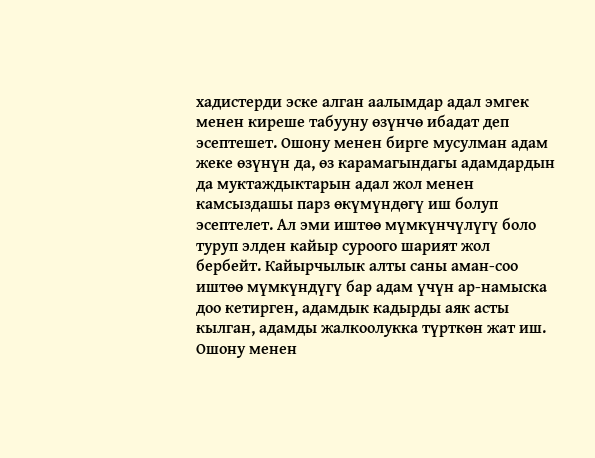хадистерди эске алган аалымдар адал эмгек менен киреше табууну өзүнчө ибадат деп эсептешет. Ошону менен бирге мусулман адам жеке өзүнүн да, өз карамагындагы адамдардын да муктаждыктарын адал жол менен камсыздашы парз өкүмүндөгү иш болуп эсептелет. Ал эми иштөө мүмкүнчүлүгү боло туруп элден кайыр суроого шарият жол бербейт. Кайырчылык алты саны аман-соо иштөө мүмкүндүгү бар адам үчүн ар-намыска доо кетирген, адамдык кадырды аяк асты кылган, адамды жалкоолукка түрткөн жат иш.
Ошону менен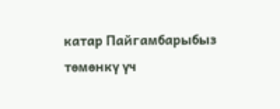катар Пайгамбарыбыз төмөнкү үч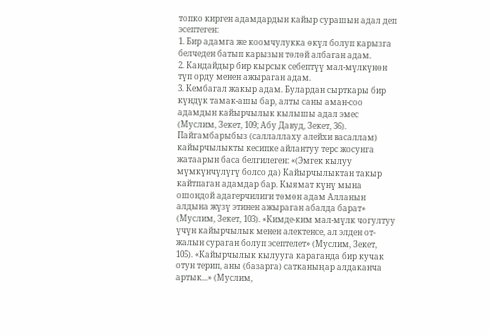топко кирген адамдардын кайыр сурашын адал деп эсептеген:
1. Бир адамга же коомчулукка өкүл болуп карызга белчеден батып карызын төлөй албаган адам.
2. Кандайдыр бир кырсык себептүү мал-мүлкүнөн түп орду менен ажыраган адам.
3. Кембагал жакыр адам. Булардан сырткары бир күндүк тамак-ашы бар, алты саны аман-соо адамдын кайырчылык кылышы адал эмес (Муслим, Зекет, 109; Абу Давуд, Зекет, 36).
Пайгамбарыбыз (саллаллаху алейхи васаллам) кайырчылыкты кесипке айлантуу терс жосунга жатаарын баса белгилеген: «(Эмгек кылуу мүмкүнчүлүгү болсо да) Кайырчылыктан такыр кайтпаган адамдар бар. Кыямат күнү мына ошондой адагерчилиги төмөн адам Алланын алдына жүзү этинен ажыраган абалда барат» (Муслим, Зекет, 103). «Кимде-ким мал-мүлк чогултуу үчүн кайырчылык менен алектенсе, ал элден от-жалын сураган болуп эсептелет» (Муслим, Зекет, 105). «Кайырчылык кылууга караганда бир кучак отун терип, аны (базарга) сатканыңар алдаканча артык...» (Муслим,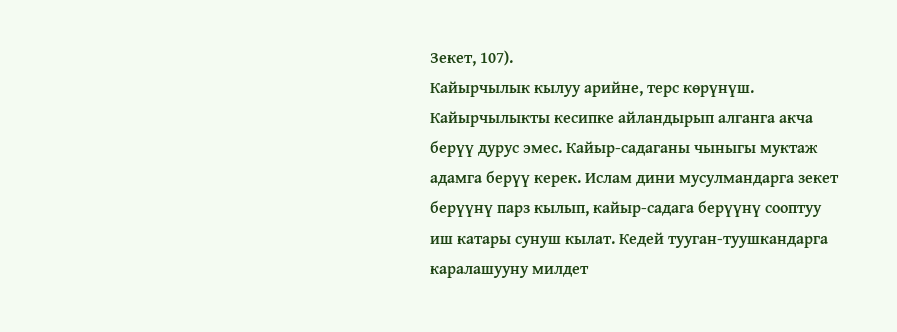Зекет, 107).
Кайырчылык кылуу арийне, терс көрүнүш. Кайырчылыкты кесипке айландырып алганга акча берүү дурус эмес. Кайыр-садаганы чыныгы муктаж адамга берүү керек. Ислам дини мусулмандарга зекет берүүнү парз кылып, кайыр-садага берүүнү сооптуу иш катары сунуш кылат. Кедей тууган-туушкандарга каралашууну милдет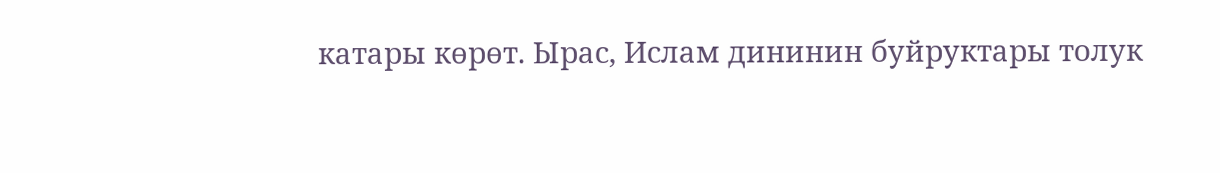катары көрөт. Ырас, Ислам дининин буйруктары толук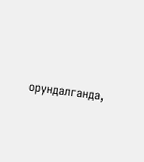орундалганда,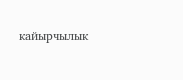кайырчылык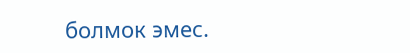болмок эмес.